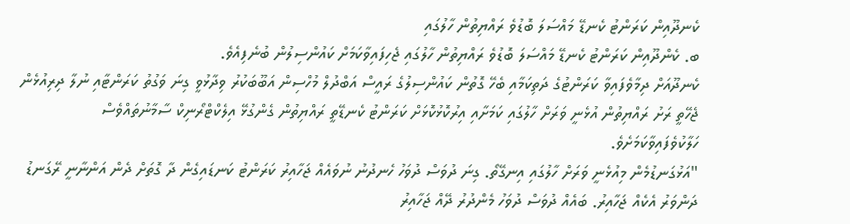ކެނދޫއިން ކަރަންޓު ކެނޑޭ މައްސަލަ ބޮޑުވެ ރައްޔިތުން ހާލުގައި
ބ. ކެންދޫއިން ކަރަންޓު ކެނޑޭ މައްސަލަ ބޮޑުވެ ރައްޔިތުން ހާލުގައި ޖެހިފައިވާކަމަށް ކައުންސިލުން ބުނެފިއެވެ.
ކެނދޫއަށް ދިމާވެފައިވާ ކަރަންޓުގެ ދަތިކަމާއި ބެހޭ ގޮތުން ކައުންސިލުގެ ރައީސް އަބްދުލް މުހްސިން އަބޫބަކުރު ވިދާޅުވީ ގިނަ ވަގުތު ކަރަންޓާއި ނުލާ ދިރިއުޅެން ޖެހޭތީ ރަށު ރައްޔިތުން އުޅެނީ ވަރަށް ހާލުގައި ކަމަށާއި އިރުކޮޅުކޮޅަށް ކަރަންޓު ކެނޑޭތީ ރައްޔިތުން ގެންގުޅޭ އިލެކްޓްރޯނިކް ސާމާނުތައްވެސް ހަލާކުވެފައިވާކަމަށެވެ.
"އަޅުގަނޑުމެން މިއުޅެނީ ވަރަށް ހާލުގައި އިނގޭތޯ. ގިނަ ދުވަސް ދުވަހު ހެނދުނު ނުވައެއް ޖަހާއިރު ކަރަންޓު ކަނޑައިގެން ދާ ގޮތަށް ދެން އަންނާނީ ރޭގަނޑު ދަންވަރު އެކެއް ޖަހާއިރު. ބައެއް ދުވަސް ދުވަހު މެންދުރު ދޭއް ޖަހާއިރު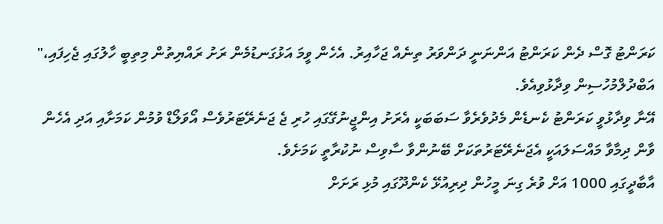ކަރަންޓު ގޮސް ދެން ކަރަންޓު އަންނަނީ ދަންވަރު ތިނެއް ޖަހާއިރު. އެހެން ވީމަ އަޅުގަނޑުމެން ރަށު ރައްޔިތުން މިތިބީ ހާލުގައި ޖެހިފައި،" އަބްދުލްމުހުސިން ވިދާޅުވިއެވެ.
އޭނާ ވިދާޅުވީ ކަރަންޓު ކެނޑެން މެދުވެރެވާ ސަބަބަކީ އެރަށު އިންޖީނުގޭގައި ހުރި ޖެ ޖަނެރޭޓަރުވެސް އޯވަލޯޑް ވުމުން ކަމަށާއި އަދި އެހެން ވާން ދިމާވާ މައްސަލައަކީ އެޖަނެރޭޓަރުތަކަށް ބޭނުންވާ ސާވިސް ނުކުރާތީ ކަމަށެވެ.
އާބާދީގައި 1000 އަށް ވުރެ ގިނަ މީހުން ދިރިއުޅޭ ކެންދޫގައި މުޅި ރަށަށް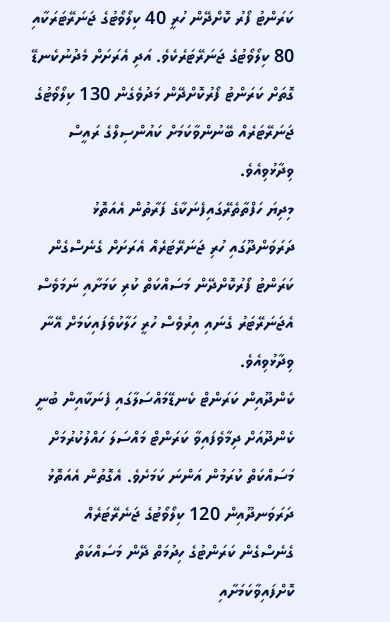ކަރަންޓު ފޯރު ކޮށްދޭން ހުރީ 40 ކިލޯވޯޓުގެ ޖަނަރޭޓަރަކާއި 80 ކިލޯވޯޓުގެ ޖަނަރޭޓަރެކެވެ. އަދި އެރަށަށް މެދުނުކެނޑޭ ގޮތަށް ކަރަންޓު ފޯރުކޮށްދޭން މަދުވެގެން 130 ކިލޯވޯޓުގެ ޖަނަރޭޓަރެއް ބޭނުންވާކަމަށް ކައުންސިލްގެ ރައީސް ވިދާޅުވިއެވެ.
މިދިޔަ ހަފްތާތެރޭގައިފެނަކާގެ ފަރާތުން އެއަތޮޅު ދަރަވަންދޫގައި ހުރި ޖަނަރޭޓަރެއް އެރަށަށް ގެނެސްގެން ކަރަންޓު ފޯރުކޮށްދޭން މަސައްކަތް ކުރި ކަމަށާއި ނަމަވެސް އެޖަނަރޭޓަރު ގެނައި އިރުވެސް ހުރީ ހަލާކުވެފައިކަމަށް އޭނާ ވިދާޅުވިއެވެ.
ކެންދޫއިން ކަރަންޓް ކެނޑޭމައްސަލާގައި ފެނަކާއިން ބުނީ ކެންދޫއަށް ދިމާވެފައިވާ ކަރަންޓް މައްސަލަ ހައްލުކުރުމަށް މަސައްކަތް ކުރަމުން އަންނަ ކަމަށެވެ. އެގޮތުން އެއަތޮޅު ދަރަވަނދޫއިން 120 ކިލޯވޯޓުގެ ޖަނެރޭޓަރެއް ގެނެސްގެން ކަރަންޓުގެ ހިދުމަތް ދޭން މަސައްކަތް ކޮށްފައިވާކަމަށާއި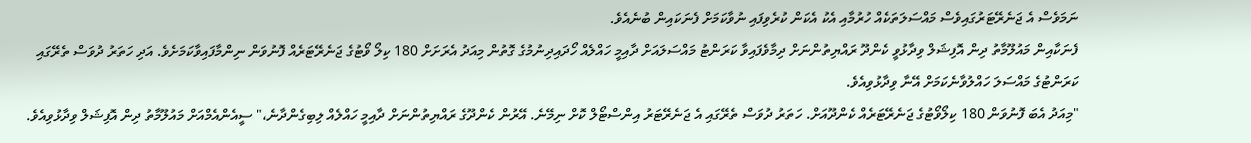ނަމަވެސް އެ ޖަނެރޭޓަރުގައިވެސް މައްސަލަތަކެއް ހުރުމާއި އެކު އެކަން ކުރެވިފައި ނުވާކަމަށް ފެނަކައިން ބުނެއެވެ.
ފެނަކާއިން މައުލޫމާތު ދިން އޮފިޝަލް ވިދާޅުވީ ކެންދޫ ރައްޔިތުންނަށް ދިމާވެފައިވާ ކަރަންޓު މައްސަލައަށް ދާއިމީ ހައްލެއް ހޯދައިދިނުމުގެ ގޮތުން މިއަދު އެރަށަށް 180 ކިލޯ ވޯޓުގެ ޖަނެރޭޓަރެއް ފޮނުވަން ނިންމާފައިވާކަމަށެވެ. އަދި ހަތަރު ދުވަސް ތެރޭގައި ކަރަންޓުގެ މައްސަލަ ހައްލުވާނެކަމަށް އޭނާ ވިދާޅުވިއެވެ.
"މިއަދު އެބަ ފޮނުވަން 180 ކިލޯވޯޓުގެ ޖަނެރޭޓަރެއް ކެންދޫއަށް. ހަތަރު ދުވަސް ތެރޭގައި އެ ޖަނެރޭޓަރު އިންސްޓޯލް ކޮށް ނިމޭނެ. އޭރުން ކެންދޫގެ ރައްޔިތުންނަށް ދާއިމީ ހައްލެއް ލިބިގެންދާނެ،" ސީއެންއެމްއަށް މައުލޫމާތު ދިން އޮފިޝަލް ވިދާޅުވިއެވެ.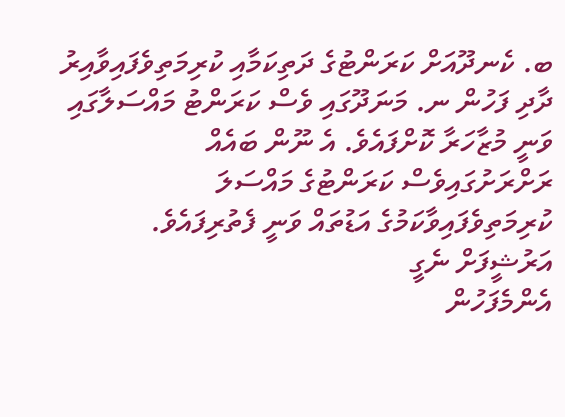ބ. ކެނދޫއަށް ކަރަންޓުގެ ދަތިކަމާއި ކުރިމަތިވެފައިވާއިރު ދާދި ފަހުން ނ. މަނަދޫގައި ވެސް ކަރަންޓު މައްސަލާގައި ވަނީ މުޒާހަރާ ކޮށްފައެވެ. އެ ނޫން ބައެއް ރަށްރަށުގައިވެސް ކަރަންޓުގެ މައްސަލަ ކުރިމަތިވެފައިވާކަމުގެ އަޑުތައް ވަނީ ފެތުރިފައެވެ.
އަރުޝީފަށް ނެގީ
އެންމެފަހުން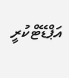އަޕްޑޭޓްކުރީ